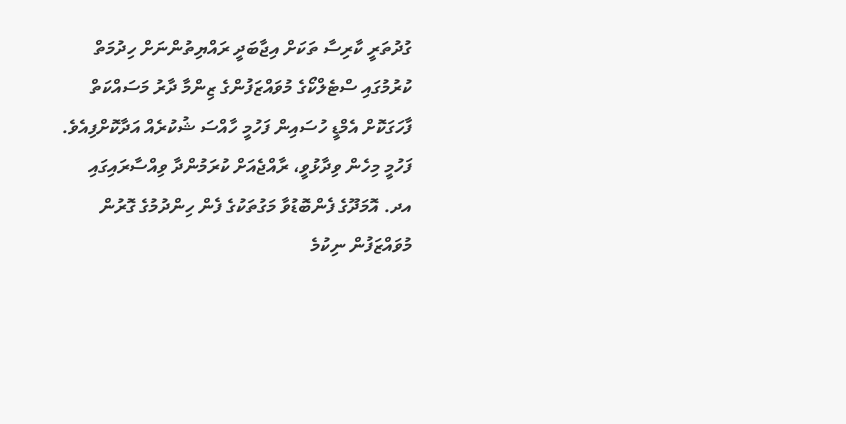ގުދުތަރީ ކާރިސާ ތަކަށް އިޖާބަދީ ރައްޔިތުންނަށް ހިދުމަތް ކުރުމުގައި ސްޓެލްކޯގެ މުވައްޒަފުންގެ ޒިންމާ ދާރު މަސައްކަތް ފާހަގަކޮށް އެމްޑީ ހުސައިން ފަހުމީ ހާއްސަ ޝުކުރެއް އަދާކޮށްފިއެވެ.
ފަހުމީ މިހެން ވިދާޅުވީ، ރާއްޖެއަށް ކުރަމުންދާ ވިއްސާރައިގައި އދ. އޮމަދޫގެ ފެންބޮޑުވާ މަގުތަކުގެ ފެން ހިންދުމުގެ ގޮރުން މުވައްޒަފުން ނިކުމެ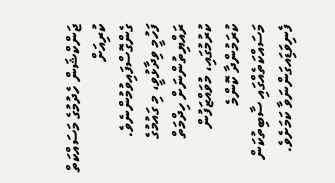ޖަންކްޝަން ހެދުމުގެ މަސައްކަތް ކުރިއަށް ގެންގޮސްފައިވުމުންނެވެ.
ފަހުމީ ވިދާޅުވީ، މި ގައުމުގެ ރައްޔިތުންނަށް ހިދްމަތް ކުރުމުގައި، މުވައްޒަފުން ކުރަމުންދާ ކޮންމެ މަސައްކަތެއްގައި ސާބިތުކަން ފެނިވަޑަިއގަންނަވާ ކަމަށެވެ.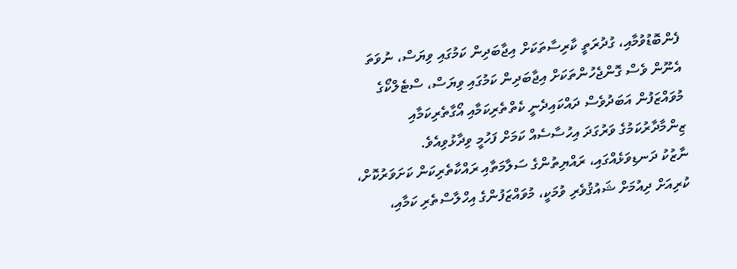ފެންބޮޑުވުމާއި، ގުދުރަތީ ކާރިސާތަކަށް އިޖާބަދިން ކަމުގައި ވިޔަސް، ނުވަތަ އެނޫން ވެސް ގޮންޖެހުންތަކަށް އިޖާބަދިން ކަމުގައި ވިޔަސް، ސްޓެލްކޯގެ މުވައްޒަފުން އަބަދުވެސް ދައްކައިދެނީ ކެތްތެރިކަމާއި އޯގާތެރިކަމާއި ޒިންމާދާރުކަމުގެ ވަރުގަދަ އިހުސާސެއް ކަމަށް ފަހުމީ ވިދާޅުވިއެވެ.
ނާޒުކު ދަނޑިވަޅެއްގައި، ރައްޔިތުންގެ ސަލާމަތާއި ރައްކާތެރިކަން ކަށަވަރުކޮށް، ކުރިއަށް ދިއުމަށް ޝައުޤުވެރި ވުމަކީ، މުވައްޒަފުންގެ އިހްލާސްތެރި ކަމާއި،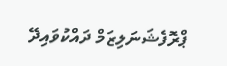ޕްރޮފެޝަނަލިޒަމް ދައްކުވައިދޭ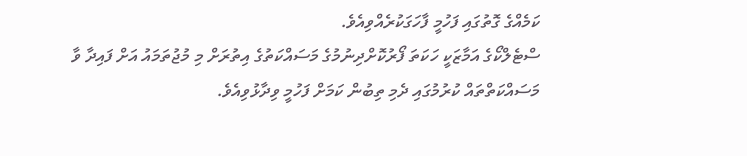ކަމެއްގެ ގޮތުގައި ފަހުމީ ފާހަގަކުރެއްވިއެވެ.
ސްޓެލްކޯގެ އަމާޒަކީ ހަކަތަ ފޯރުކޮށްދިނުމުގެ މަސައްކަތުގެ އިތުރަށް މި މުޖުތަމައު އަށް ފައިދާ ވާ މަސައްކަތްތައް ކުރުމުގައި ދެމި ތިބުން ކަމަށް ފަހުމީ ވިދާޅުވިއެވެ.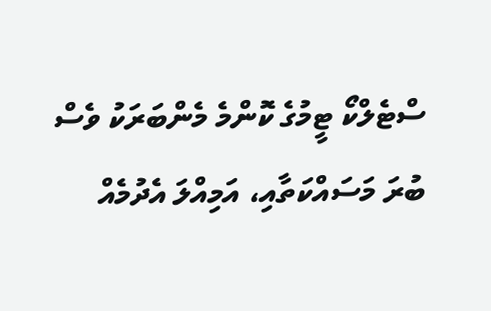ސްޓެލްކޯ ޓީމުގެ ކޮންމެ މެންބަރަކު ވެސް ބުރަ މަސައްކަތާއި، އަމިއްލަ އެދުމެއް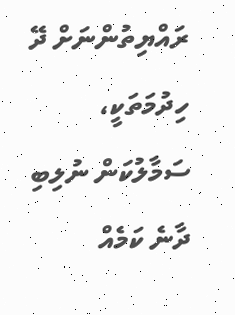ރައްޔިތުންނަށް ދޭ ހިދުމަތަކީ، ސަމާލުކަން ނުލިބި ދާނެ ކަމެއް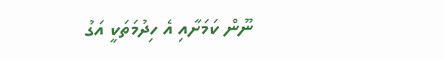ނޫން ކަމަށާއި އެ ހިދުމަތަކީ އަގު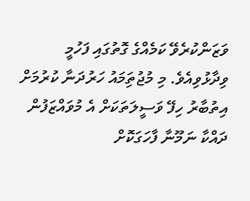ވަޒަންކުރެވޭ ކަމެއްގެ ގޮތުގައި ފަހުމީ ވިދާޅުވިއެވެ. މި މުޖުތަިމައު ހަރުދަނާ ކުރުމަށް އިތުބާރު ހިފޭ ވަސީލަތަކަށް އެ މުވައްޒަފުން ދައްކާ ނަމޫނާ ފާހަގަކޮށް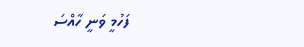ފަހުމީ ވަނީ ހާއްސަ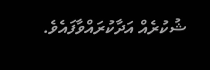ޝުކުރެއް އަދާކުރައްވާފައެވެ.